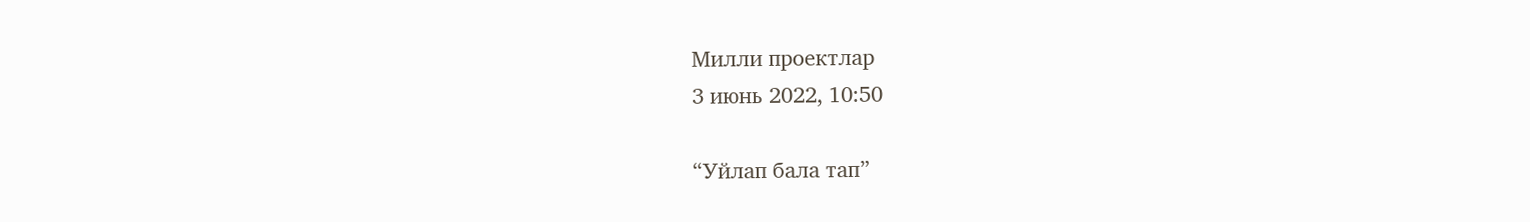Милли проектлар
3 июнь 2022, 10:50

“Уйлап бала тап”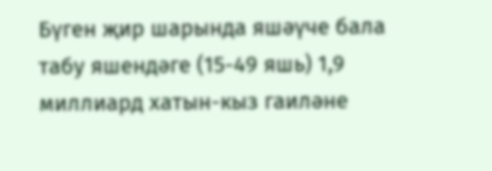Бүген җир шарында яшәүче бала табу яшендәге (15-49 яшь) 1,9 миллиард хатын-кыз гаиләне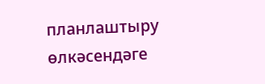планлаштыру өлкәсендәге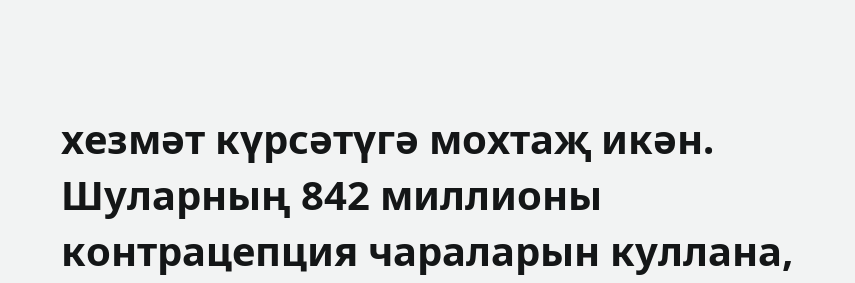хезмәт күрсәтүгә мохтаҗ икән. Шуларның 842 миллионы контрацепция чараларын куллана,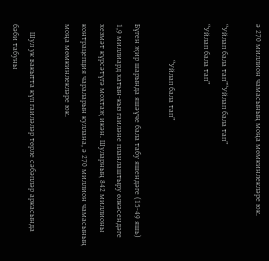ә 270 миллион чамасының моңа мөмкинлекләре юк.

“Уйлап бала тап”“Уйлап бала тап”
“Уйлап бала тап”

                  “Уйлап бала тап”

Бүген җир шарында яшәүче бала табу яшендәге (15-49 яшь) 1,9 миллиард хатын-кыз гаиләне планлаштыру өлкәсендәге хезмәт күрсәтүгә мохтаҗ икән. Шуларның 842 миллионы контрацепция чараларын куллана, ә 270 миллион чамасының моңа мөмкинлекләре юк.

    Шул ук вакытта күп гаиләләр төрле сәбәпләр аркасында бәби табуны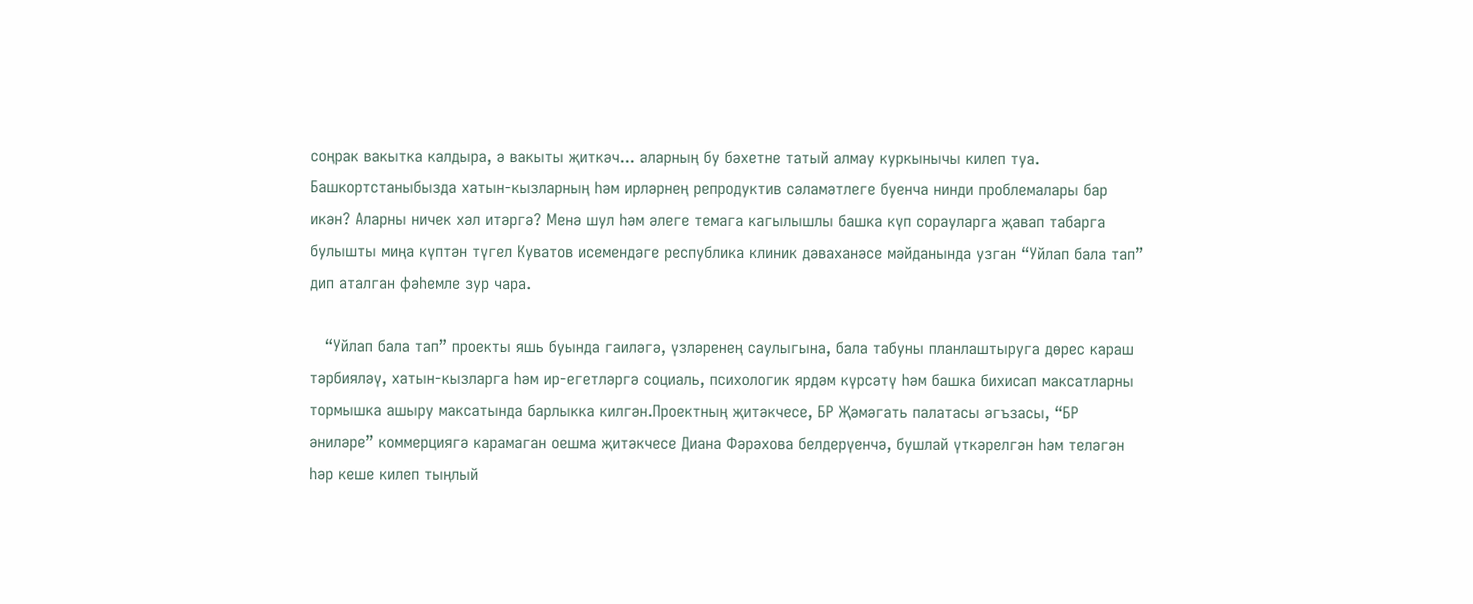соңрак вакытка калдыра, ә вакыты җиткәч... аларның бу бәхетне татый алмау куркынычы килеп туа. Башкортстаныбызда хатын-кызларның һәм ирләрнең репродуктив сәламәтлеге буенча нинди проблемалары бар икән? Аларны ничек хәл итәргә? Менә шул һәм әлеге темага кагылышлы башка күп сорауларга җавап табарга булышты миңа күптән түгел Куватов исемендәге республика клиник дәваханәсе мәйданында узган “Уйлап бала тап” дип аталган фәһемле зур чара.

   “Уйлап бала тап” проекты яшь буында гаиләгә, үзләренең саулыгына, бала табуны планлаштыруга дөрес караш тәрбияләү, хатын-кызларга һәм ир-егетләргә социаль, психологик ярдәм күрсәтү һәм башка бихисап максатларны тормышка ашыру максатында барлыкка килгән.Проектның җитәкчесе, БР Җәмәгать палатасы әгъзасы, “БР әниләре” коммерциягә карамаган оешма җитәкчесе Диана Фәрәхова белдерүенчә, бушлай үткәрелгән һәм теләгән һәр кеше килеп тыңлый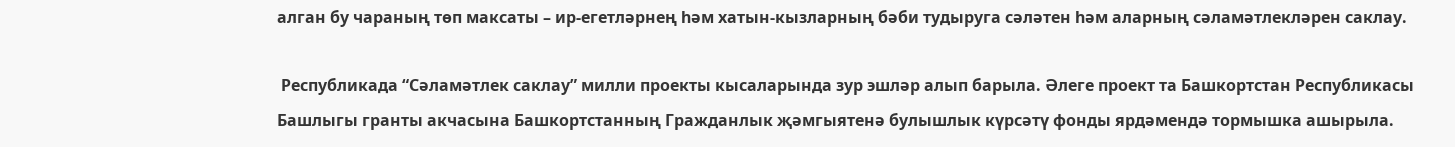алган бу чараның төп максаты – ир-егетләрнең һәм хатын-кызларның бәби тудыруга сәләтен һәм аларның сәламәтлекләрен саклау.

 Республикада “Сәламәтлек саклау” милли проекты кысаларында зур эшләр алып барыла. Әлеге проект та Башкортстан Республикасы Башлыгы гранты акчасына Башкортстанның Гражданлык җәмгыятенә булышлык күрсәтү фонды ярдәмендә тормышка ашырыла.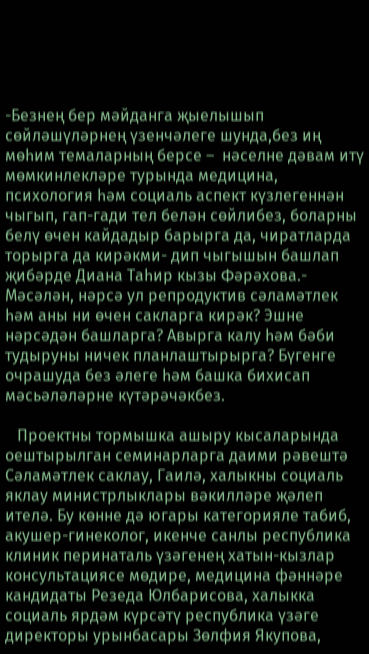-Безнең бер мәйданга җыелышып сөйләшүләрнең үзенчәлеге шунда,без иң мөһим темаларның берсе –  нәселне дәвам итү мөмкинлекләре турында медицина, психология һәм социаль аспект күзлегеннән чыгып, гап-гади тел белән сөйлибез, боларны белү өчен кайдадыр барырга да, чиратларда торырга да кирәкми- дип чыгышын башлап җибәрде Диана Таһир кызы Фәрәхова.- Мәсәлән, нәрсә ул репродуктив сәламәтлек һәм аны ни өчен сакларга кирәк? Эшне нәрсәдән башларга? Авырга калу һәм бәби тудыруны ничек планлаштырырга? Бүгенге очрашуда без әлеге һәм башка бихисап мәсьәләләрне күтәрәчәкбез.

   Проектны тормышка ашыру кысаларында оештырылган семинарларга даими рәвештә Сәламәтлек саклау, Гаилә, халыкны социаль яклау министрлыклары вәкилләре җәлеп ителә. Бу көнне дә югары категорияле табиб, акушер-гинеколог, икенче санлы республика клиник перинаталь үзәгенең хатын-кызлар консультациясе мөдире, медицина фәннәре кандидаты Резеда Юлбарисова, халыкка социаль ярдәм күрсәтү республика үзәге директоры урынбасары Зөлфия Якупова,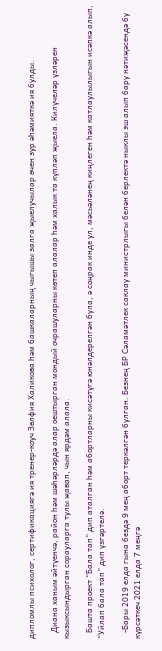дипломлы психолог, сертификациягә ия тренер-коуч Зөлфия Халикова һәм башкаларның чыгышы залга җыелучылар өчен зур әһәмияткә ия булды.

   Диана ханым әйтүенчә, район һәм шәһәрләрдә алар оештырган мондый очрашуларны көтеп алалар һәм халык та күпләп җыела. Килүчеләр үзләрен кызыксындырган сорауларга тулы җавап, чын ярдәм алала.

   Башта проект “Бала тап” дип аталган һәм абортларны кисәтүгә юнәлдерелгән була, ә соңрак инде ул, мәсьәләнең киңлеген һәм катлаулылыгын исәпкә алып, “Уйлап бала тап” дип үзгәртелә.

   -Бары 2019 елда гына бездә 9 мең аборт теркәлгән булган. Безнең БР Сәламәтлек саклау министрлыгы белән берлектә ныклы эш алып бару нәтиҗәсендә бу күрсәткеч 2021 елда 7 меңгә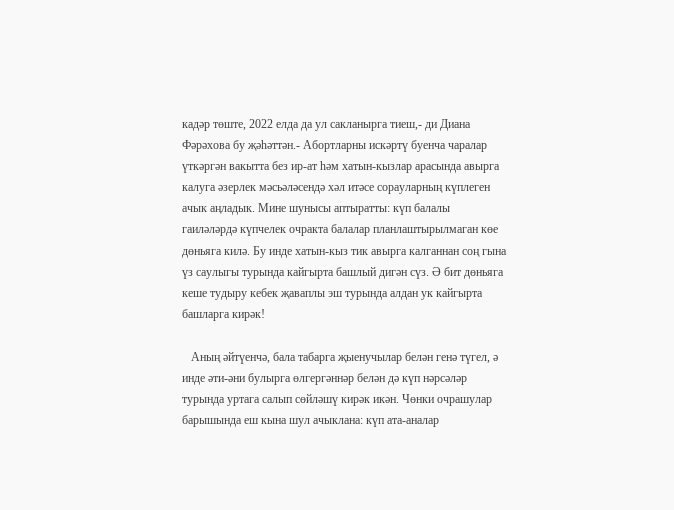кадәр төште, 2022 елда да ул сакланырга тиеш,- ди Диана Фәрәхова бу җәһәттән.- Абортларны искәртү буенча чаралар үткәргән вакытта без ир-ат һәм хатын-кызлар арасында авырга калуга әзерлек мәсьәләсендә хәл итәсе сорауларның күплеген ачык аңладык. Мине шунысы аптыратты: күп балалы гаиләләрдә күпчелек очракта балалар планлаштырылмаган көе дөньяга килә. Бу инде хатын-кыз тик авырга калганнан соң гына үз саулыгы турында кайгырта башлый дигән сүз. Ә бит дөньяга кеше тудыру кебек җаваплы эш турында алдан ук кайгырта башларга кирәк!

   Аның әйтүенчә, бала табарга җыенучылар белән генә түгел, ә инде әти-әни булырга өлгергәннәр белән дә күп нәрсәләр турында уртага салып сөйләшү кирәк икән. Чөнки очрашулар барышында еш кына шул ачыклана: күп ата-аналар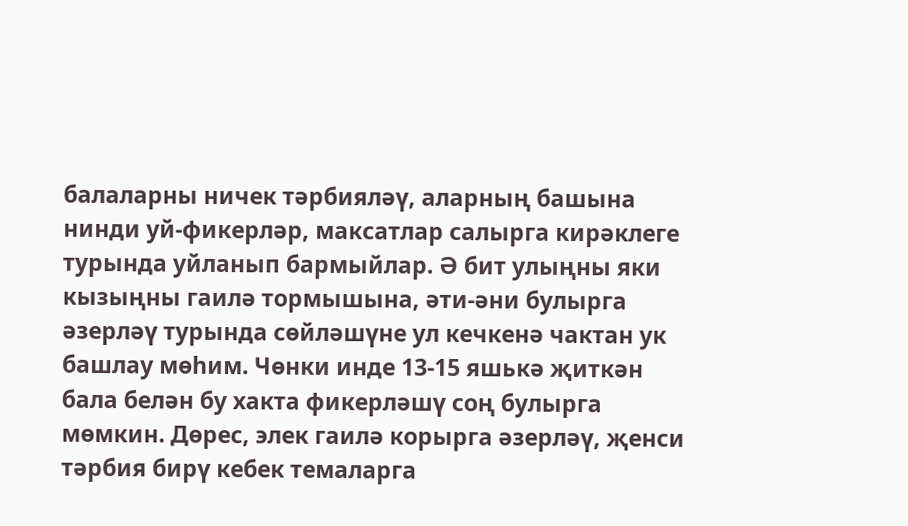балаларны ничек тәрбияләү, аларның башына нинди уй-фикерләр, максатлар салырга кирәклеге турында уйланып бармыйлар. Ә бит улыңны яки кызыңны гаилә тормышына, әти-әни булырга әзерләү турында сөйләшүне ул кечкенә чактан ук башлау мөһим. Чөнки инде 13-15 яшькә җиткән бала белән бу хакта фикерләшү соң булырга мөмкин. Дөрес, элек гаилә корырга әзерләү, җенси тәрбия бирү кебек темаларга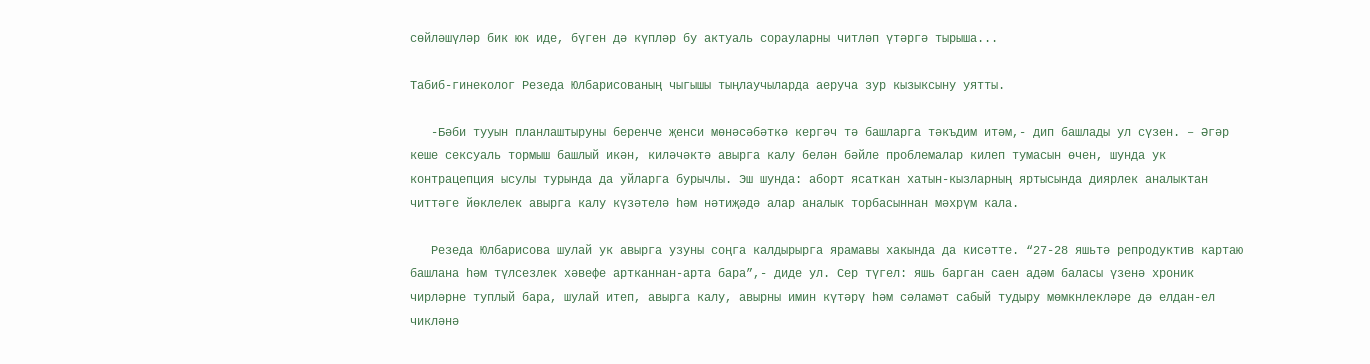сөйләшүләр бик юк иде, бүген дә күпләр бу актуаль сорауларны читләп үтәргә тырыша...

Табиб-гинеколог Резеда Юлбарисованың чыгышы тыңлаучыларда аеруча зур кызыксыну уятты.

   -Бәби тууын планлаштыруны беренче җенси мөнәсәбәткә кергәч тә башларга тәкъдим итәм,- дип башлады ул сүзен. – Әгәр кеше сексуаль тормыш башлый икән, киләчәктә авырга калу белән бәйле проблемалар килеп тумасын өчен, шунда ук контрацепция ысулы турында да уйларга бурычлы. Эш шунда: аборт ясаткан хатын-кызларның яртысында диярлек аналыктан читтәге йөклелек авырга калу күзәтелә һәм нәтиҗәдә алар аналык торбасыннан мәхрүм кала.

   Резеда Юлбарисова шулай ук авырга узуны соңга калдырырга ярамавы хакында да кисәтте. “27-28 яшьтә репродуктив картаю башлана һәм түлсезлек хәвефе артканнан-арта бара”,- диде ул. Сер түгел: яшь барган саен адәм баласы үзенә хроник чирләрне туплый бара, шулай итеп, авырга калу, авырны имин күтәрү һәм сәламәт сабый тудыру мөмкнлекләре дә елдан-ел чикләнә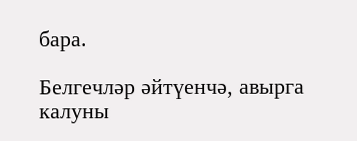бара.

Белгечләр әйтүенчә, авырга калуны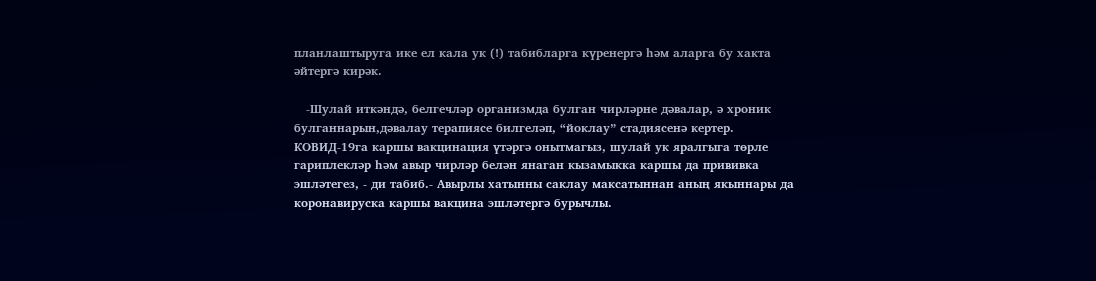планлаштыруга ике ел кала ук (!) табибларга күренергә һәм аларга бу хакта әйтергә кирәк.

   -Шулай иткәндә, белгечләр организмда булган чирләрне дәвалар, ә хроник  булганнарын,дәвалау терапиясе билгеләп, “йоклау” стадиясенә кертер. КОВИД-19га каршы вакцинация үтәргә онытмагыз, шулай ук яралгыга төрле гариплекләр һәм авыр чирләр белән янаган кызамыкка каршы да прививка эшләтегез, - ди табиб.- Авырлы хатынны саклау максатыннан аның якыннары да коронавируска каршы вакцина эшләтергә бурычлы.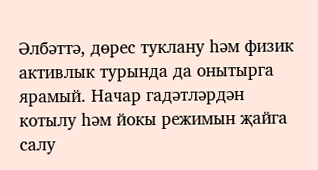Әлбәттә, дөрес туклану һәм физик активлык турында да онытырга ярамый. Начар гадәтләрдән котылу һәм йокы режимын җайга салу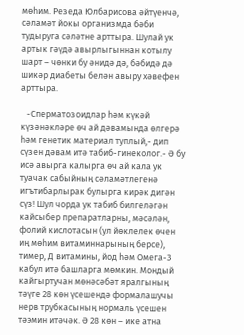мөһим. Резеда Юлбарисова әйтүенчә, сәламәт йокы организмда бәби тудыруга сәләтне арттыра. Шулай ук артык гәүдә авырлыгыннан котылу шарт – чөнки бу әнидә дә, бәбидә дә шикәр диабеты белән авыру хәвефен арттыра.

   -Сперматозоидлар һәм күкәй күзәнәкләре өч ай дәвамында өлгерә һәм генетик материал туплый,- дип сүзен дәвам итә табиб-гинеколог.- Ә бу исә авырга калырга өч ай кала ук туачак сабыйның сәламәтлегенә игътибарлырак булырга кирәк дигән сүз! Шул чорда ук табиб билгеләгән кайсыбер препаратларны, мәсәлән, фолий кислотасын (ул йөклелек өчен иң мөһим витаминнарының берсе), тимер, Д витамины, йод һәм Омега-3 кабул итә башларга мөмкин. Мондый кайгыртучан мөнәсәбәт яралгының тәүге 28 көн үсешендә формалашучы нерв трубкасының нормаль үсешен тәэмин итәчәк. Ә 28 көн – ике атна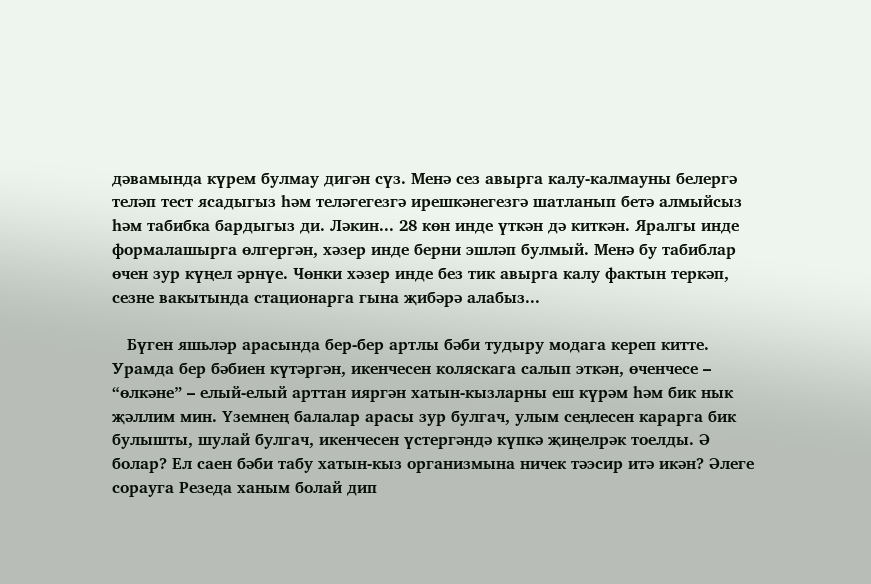дәвамында күрем булмау дигән сүз. Менә сез авырга калу-калмауны белергә теләп тест ясадыгыз һәм теләгегезгә ирешкәнегезгә шатланып бетә алмыйсыз һәм табибка бардыгыз ди. Ләкин... 28 көн инде үткән дә киткән. Яралгы инде формалашырга өлгергән, хәзер инде берни эшләп булмый. Менә бу табиблар өчен зур күңел әрнүе. Чөнки хәзер инде без тик авырга калу фактын теркәп, сезне вакытында стационарга гына җибәрә алабыз...

   Бүген яшьләр арасында бер-бер артлы бәби тудыру модага кереп китте. Урамда бер бәбиен күтәргән, икенчесен коляскага салып эткән, өченчесе – “өлкәне” – елый-елый арттан ияргән хатын-кызларны еш күрәм һәм бик нык җәллим мин. Үземнең балалар арасы зур булгач, улым сеңлесен карарга бик булышты, шулай булгач, икенчесен үстергәндә күпкә җиңелрәк тоелды. Ә болар? Ел саен бәби табу хатын-кыз организмына ничек тәэсир итә икән? Әлеге сорауга Резеда ханым болай дип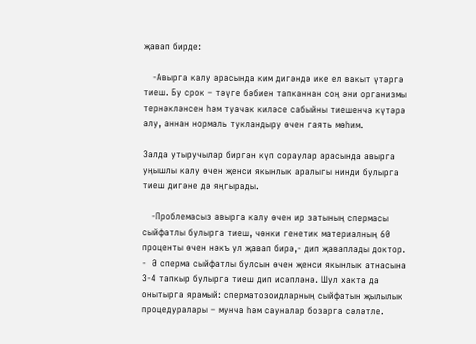җавап бирде:

   -Авырга калу арасында ким дигәндә ике ел вакыт үтәргә тиеш. Бу срок – тәүге бәбиен тапканнан соң әни организмы тернәкләнсен һәм туачак киләсе сабыйны тиешенчә күтәрә алу, аннан нормаль тукландыру өчен гаять мөһим.

Залда утыручылар биргән күп сораулар арасында авырга уңышлы калу өчен җенси якынлык аралыгы нинди булырга тиеш дигәне дә яңгырады.

   -Проблемасыз авырга калу өчен ир затының спермасы сыйфатлы булырга тиеш, чөнки генетик материалның 60 проценты өчен нәкъ ул җавап бирә,- дип җаваплады доктор. -  Ә сперма сыйфатлы булсын өчен җенси якынлык атнасына 3-4 тапкыр булырга тиеш дип исәпләнә. Шул хакта да онытырга ярамый: сперматозоидларның сыйфатын җылылык процедуралары – мунча һәм сауналар бозарга сәләтле.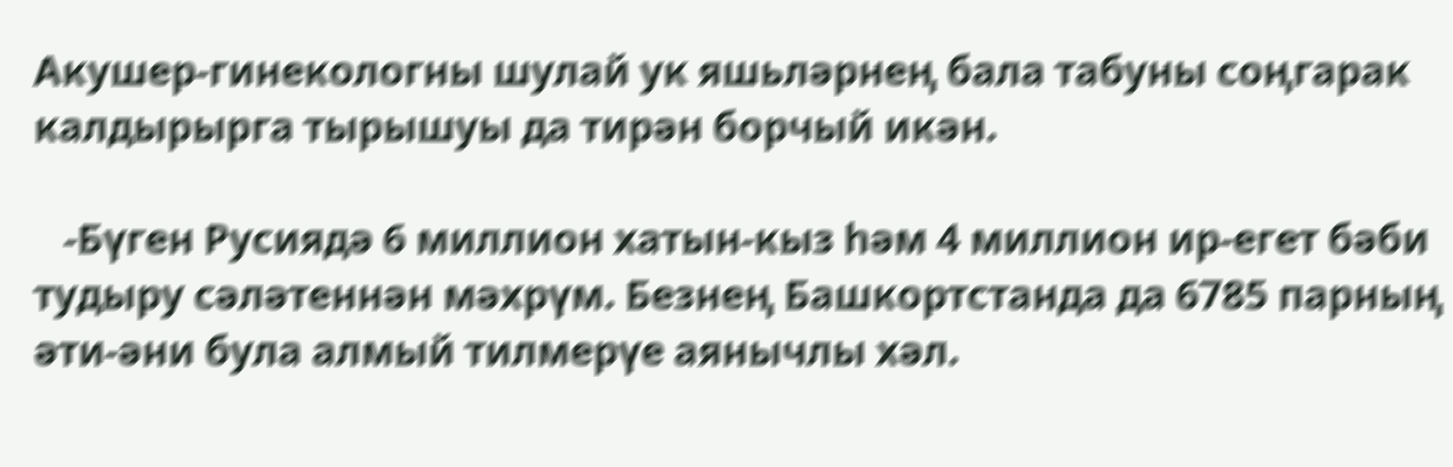Акушер-гинекологны шулай ук яшьләрнең бала табуны соңгарак калдырырга тырышуы да тирән борчый икән.

   -Бүген Русиядә 6 миллион хатын-кыз һәм 4 миллион ир-егет бәби тудыру сәләтеннән мәхрүм. Безнең Башкортстанда да 6785 парның әти-әни була алмый тилмерүе аянычлы хәл.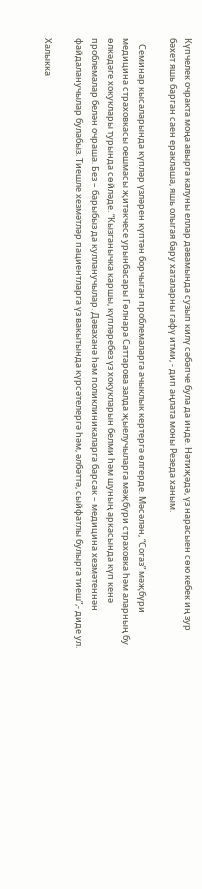Күпчелек очракта моңа авырга калуны еллар дәвамында сузып килү сәбәпче була да инде. Нәтиҗәдә, үз нарасыен сөю кебек иң зур бәхет яшь барган саен ераклаша, яшь олыгая бару хаталарны гафү итми, - дип аңлата моны Резеда ханым.

   Семинар кысаларында күпләр үзләрен күптән борчыган проблемаларга ачыклык кертергә өлгерде. Мәсәлән, “Согаз” мәҗбүри медицина страховкасы оешмасы җитәкчесе урынбасары Гөлнара Саттарова залда җыелучыларга мәҗбүри страховка һәм аларның бу өлкәдәге хокуклары турында сөйләде. “Кызганычка каршы, күпләребез үз хокукларын белми һәм шуның аркасында күп кенә проблемалар белән очраша. Без – барыбыз да кулланучылар. Дәваханә һәм поликлиникаларга барсак – медицина хезмәтеннән файдаланучылар булабыз. Тиешле хезмәтләр пациентларга үз вакытында күрсәтелергә һәм, әлбәттә, сыйфатлы булырга тиеш”,- диде ул.

Халыкка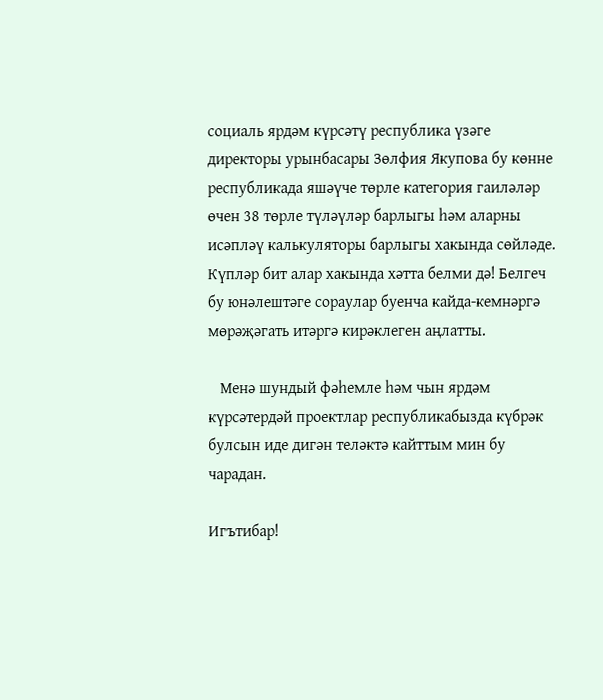социаль ярдәм күрсәтү республика үзәге директоры урынбасары Зөлфия Якупова бу көнне республикада яшәүче төрле категория гаиләләр өчен 38 төрле түләүләр барлыгы һәм аларны исәпләү калькуляторы барлыгы хакында сөйләде. Күпләр бит алар хакында хәтта белми дә! Белгеч бу юнәлештәге сораулар буенча кайда-кемнәргә мөрәҗәгать итәргә кирәклеген аңлатты.

   Менә шундый фәһемле һәм чын ярдәм күрсәтердәй проектлар республикабызда күбрәк булсын иде дигән теләктә кайттым мин бу чарадан.

Игътибар!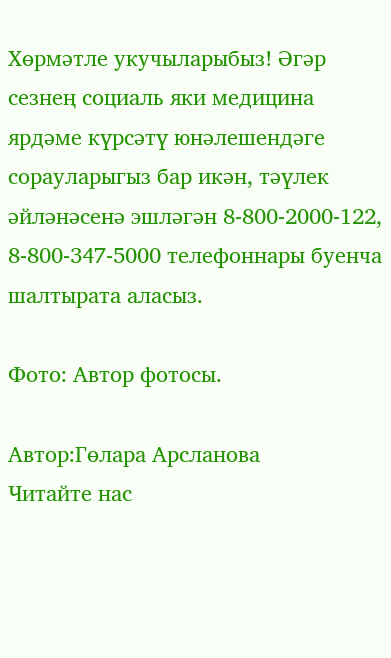Хөрмәтле укучыларыбыз! Әгәр сезнең социаль яки медицина ярдәме күрсәтү юнәлешендәге сорауларыгыз бар икән, тәүлек әйләнәсенә эшләгән 8-800-2000-122, 8-800-347-5000 телефоннары буенча шалтырата аласыз.

Фото: Автор фотосы.

Автор:Гөлара Арсланова
Читайте нас